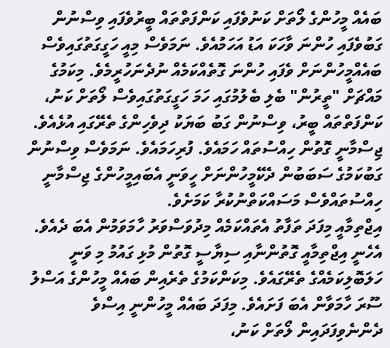ބައެއް މީހުންގެ ލޯތަށް ކަނުވެފައި ކަންފަތްތައް ބީރުވެފައި ވިސްނުން ގަބުވެފައި ހުންނަ ވާހަކަ އަޑު އަހަމުއެވެ. ނަމަވެސް މިއީ ހަގީގަތުގައިވެސް ބައެއްމީހުންނަށް ވެފައި ހުންނަ ގޮތެއްކަމެއް ނުދެނަހުރީމެވެ. މިކަމުގެ މައްޗަށް "ތީރުން" ބެލި ބެލުމުގައި ހަމަ ހަގީގަތުގައިވެސް ލޯތަށް ކަނު، ކަންފަތްތައް ބީރު، ވިސްނުން ގަބު ބަޔަކު ދިވެހިންގެ ތެރޭގައި އުޅެއެވެ. ޖިސްމާނީ ގޮތުން ހިއްސުތައް ހަމައެވެ. ފުރިހަމައެވެ. ނަމަވެސް ވިސްނުން ގަބުކަމުގެ ސަބަބުން ދެކޭމީހުންނަށް ހީވަނީ އެބައިމީހުންގެ ޖިސްމާނީ ހިއްސުތައްވެސް މަސައްކަތްނުކުރާ ކަމަށެވެ.
އިޖްތިމާއީ މިފަދަ ތަފާތު އެތައްކަމެއް މިދުވަސްވަރު ހާމަވަމުން އެބަ ދެއެވެ. އެހެނީ އިޖްތިމާއީ ގޮތުންނާއި ސިޔާސީ ގޮތުން މުޅި ގައުމު މި ވަނީ ހަލަބޮލިކަމެއްގެ ތެރޭގައެވެ. މިކަންކަމުގެ ތެރެއިން ބައެއް މީހުންގެ އަސްލު ސޫރަ ހާމަވާން އެބަ ފަށައެވެ. މިފަދަ ބައެއް މީހުންނީ އިސްވެ ދެންނެވިފަދައިން ލޯތަށް ކަނު،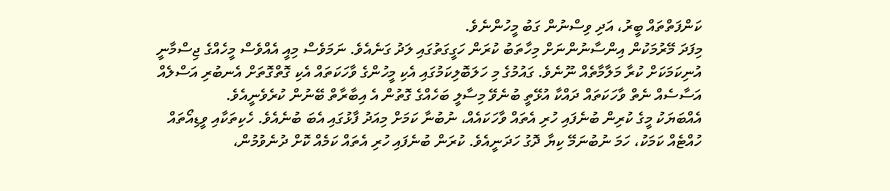ކަންފަތްތައް ބީރު، އަދި ވިސްނުން ގަބު މީހުންނެވެ.
މިފަދަ މޭރުމަކުން އިންސާނުންނަށް މިހާތަބު ކުރަން ހަގީގަތުގައި ލަދު ގަނެއެވެ. ނަމަވެސް މިއީ އެއްވެސް މީހެއްގެ ޖިސްމާނީ އުނިކަމަކަށް ކުރާ މަލާމާތެއް ނޫނެވެ. ގައުމުގެ މި ހަލަބޮލިކަމުގައި އެކި މީހުންގެ ވާހަކަތައް އެކި ގޮތްގޮތަށް އެނބުރި އަސްލެއް އަސާސެއް ނެތް ވާހަކަތައް ދައްކާ އުޅޭތީ ބުނެވޭ މިސާލީ ބަހެއްގެ ގޮތުން އެ އިބާރާތް ބޭނުން ކުރެވެނީއެވެ.
އެއްބަޔަކު މީގެ ކުރިން ބުނެފައި ހުރި އެތައް ވާހަކައެއް، ނުބުނާ ކަމަށް މިއަދު ފާޅުގައި އެބަ ބުނެއެވެ. ހެކިތަކާއި ވީޑިއޯތައް ހުއްޓެއް ކަމަކު، ހަމަ ނުބުނަމޭ ކިޔާ ދޮގު ހަދަނީއެވެ. ކުރަން ބުނެފައި ހުރި އެތައް ކަމެއް ކޮށް ދުނެވުމުން،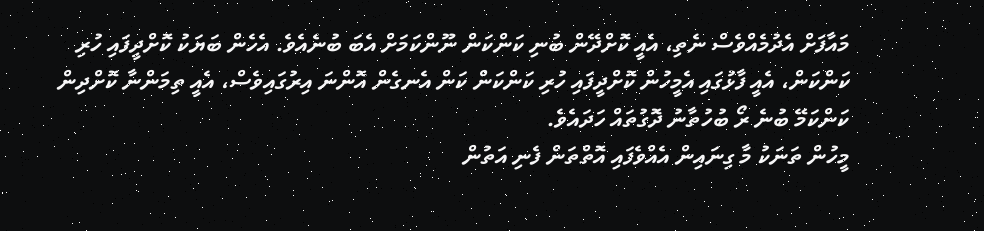މައާފަށް އެދުމެއްވެސް ނެތި، އެއީ ކޮށްދޭން ބުނި ކަންކަން ނޫންކަމަށް އެބަ ބުނެއެވެ. އެހެން ބަޔަކު ކޮށްދީފައި ހުރި ކަންކަން، އެއީ ފާޅުގައި އެމީހުން ކޮށްދީފައި ހުރި ކަންކަން ކަން އެނގެން އޮންނަ އިރުގައިވެސް، އެއީ ތިމަންނާ ކޮށްދިން ކަންކަމޭ ބުނެ ރޯ ބުހުތާނު ދޮގުތައް ހަދައެވެ.
މީހުން ތަނަކު މާ ގިނައިން އެއްވެފައި އޮތްތަން ފެނި އަތުން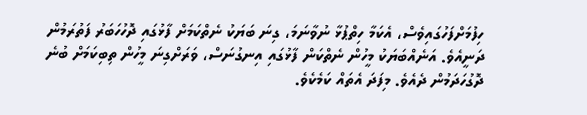ހިފުމަށްފަހުގައިވެސް، އެކަމާ ހިތްޕުޅާ ނުވާނަމަ، ގިނަ ބަޔަކު ނެތްކަމަށް ފާޅުގައި ދޮހުހަބަރު ފަތުރަމުން ދަނީއެވެ. އަނެއްބަޔަކު މީހުން ނެތްކަން ފާޅުގައި އިނގުނަސް، ވަރަށްގިނަ މީހުން ތިބިކަމަށް ބުނެ ދޮގުހަދަމުން ދެއެވެ. މިފަދަ އެތައް ކަމެކެވެ.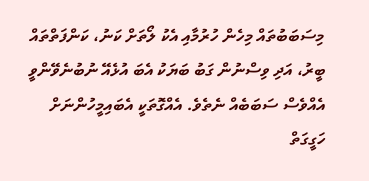މިސަބަބުތައް މިހެން ހުރުމާއި އެކު ލޯތަށް ކަނު، ކަންފަތްތައް ބީރު، އަދި ވިސްނުން ގަބު ބަޔަކު އެބަ އުޅެއޭ ނުބުނެވޭންވީ އެއްވެސް ސަބަބެއް ނެތެވެ. އެއްގޮތަކީ އެބައިމީހުންނަށް ހަގީގަތް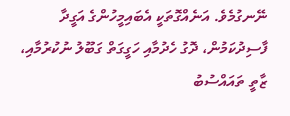ނޭނގުމެވެ. އަނެއްގޮތަކީ އެބައިމީހުންގެ އަގީދާ ފާސިދުކަމުން، ދޮގު ހެދުމާއި ހަގީގަތް ގަބޫލު ނުކުރުމާއި، ޒާތީ ތައައްސުބު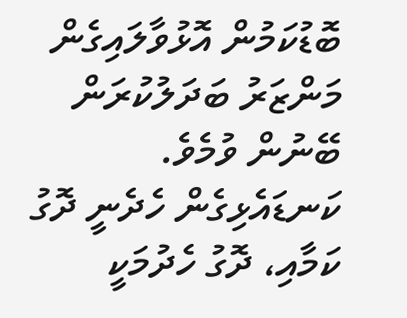ބޮޑުކަމުން އޮޅުވާލައިގެން މަންޒަރު ބަދަލުކުރަން ބޭނުން ވުމެވެ. ކަނޑައެޅިގެން ހެދެނީ ދޮގު ކަމާއި، ދޮގު ހެދުމަކީ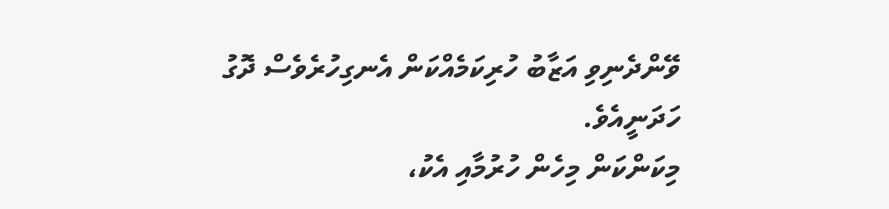ވޭންދެނިވި އަޒާބު ހުރިކަމެއްކަން އެނގިހުރެވެސް ދޮގު ހަދަނީއެވެ.
މިކަންކަން މިހެން ހުރުމާއި އެކު،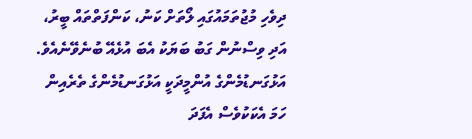ދިވެހި މުޖުތަމައުގައި ލޯތަށް ކަނު، ކަންފަތްތައް ބީރު، އަދި ވިސްނުން ގަބު ބަޔަކު އެބަ އުޅެއޭ ބުނެވޭނެއެވެ. އަޅުގަނޑުމެންގެ އުންމީދަކީ އަޅުގަނޑުމެންގެ ތެރެއިން ހަމަ އެކަކުވެސް އެފަދަ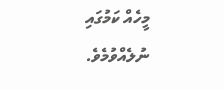މީހެއް ކަމުގައި ނުލެއްވުމެވެ.